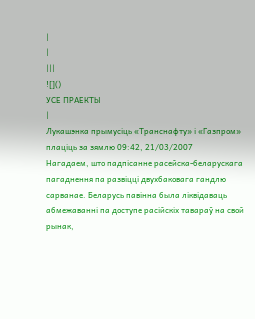|
|
|||
![]()
УСЕ ПРАЕКТЫ
|
Лукашэнка прымусіць «Транснафту» і «Газпром» плаціць за зямлю 09:42, 21/03/2007
Нагадаем, што падпісанне расейска-беларускага пагаднення па развіцці двухбаковага гандлю сарванае. Беларусь павінна была ліквідаваць абмежаванні па доступе расійскіх тавараў на свой рынак,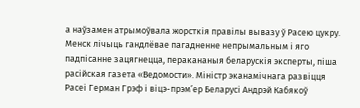а наўзамен атрымоўвала жорсткія правілы вывазу ў Расею цукру. Менск лічыць гандлёвае пагадненне непрымальным і яго падпісанне зацягнецца, перакананыя беларускія эксперты, піша расійская газета «Ведомости». Міністр эканамічнага развіцця Расеі Герман Грэф і віцэ-прэм’ер Беларусі Андрэй Кабякоў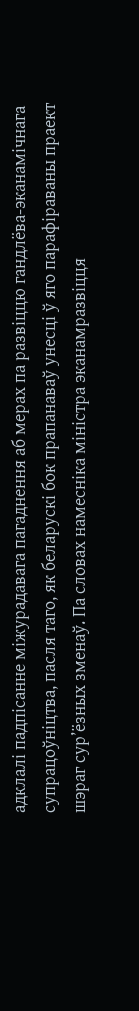адклалі падпісанне міжурадавага пагаднення аб мерах па развіццю гандлёва-эканамічнага супрацоўніцтва, пасля таго, як беларускі бок прапанаваў унесці ў яго парафіраваны праект шэраг сур’ёзных зменаў. Па словах намесніка міністра эканамразвіцця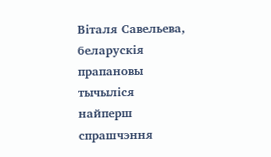Віталя Савельева, беларускія прапановы тычыліся найперш спрашчэння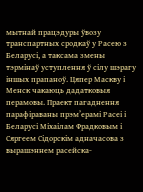мытнай працэдуры ўвозу транспартных сродкаў у Расею з Беларусі, а таксама змены тэрмінаў уступлення ў сілу шэрагу іншых прапаноў. Цяпер Маскву і Менск чакаюць дадатковыя перамовы. Праект пагаднення парафіраваны прэм’ерамі Расеі і Беларусі Міхаілам Фрадковым і Сяргеем Сідорскім адначасова з вырашэннем расейска-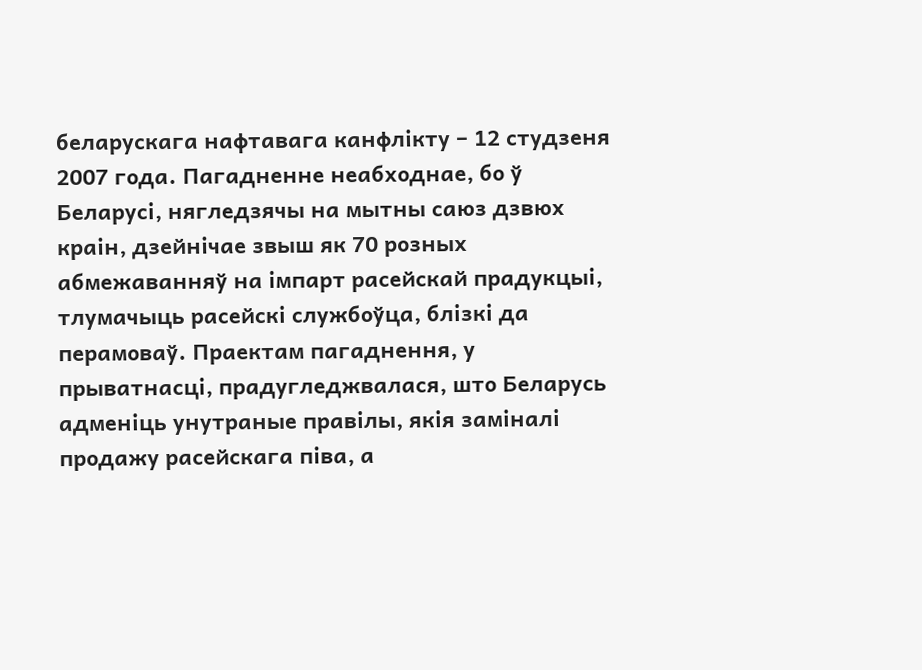беларускага нафтавага канфлікту – 12 студзеня 2007 года. Пагадненне неабходнае, бо ў Беларусі, нягледзячы на мытны саюз дзвюх краін, дзейнічае звыш як 70 розных абмежаванняў на імпарт расейскай прадукцыі, тлумачыць расейскі службоўца, блізкі да перамоваў. Праектам пагаднення, у прыватнасці, прадугледжвалася, што Беларусь адменіць унутраные правілы, якія заміналі продажу расейскага піва, а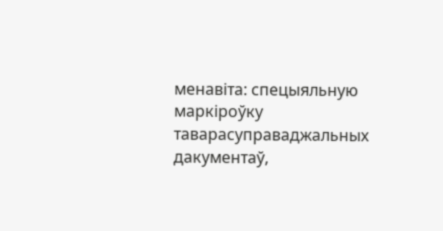менавіта: спецыяльную маркіроўку таварасуправаджальных дакументаў,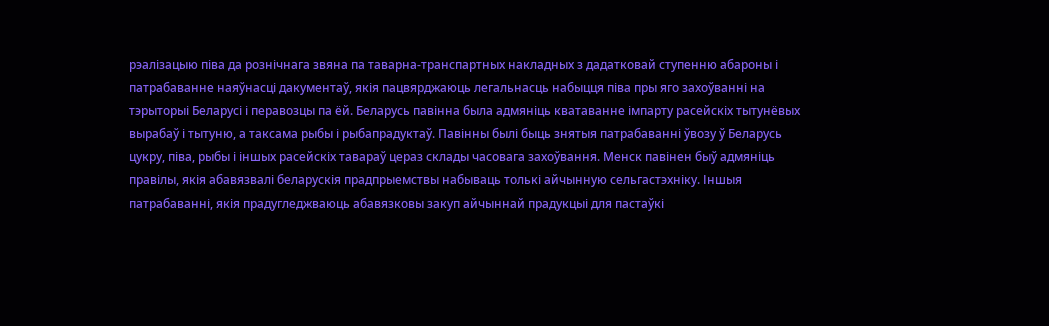рэалізацыю піва да рознічнага звяна па таварна-транспартных накладных з дадатковай ступенню абароны і патрабаванне наяўнасці дакументаў, якія пацвярджаюць легальнасць набыцця піва пры яго захоўванні на тэрыторыі Беларусі і перавозцы па ёй. Беларусь павінна была адмяніць кватаванне імпарту расейскіх тытунёвых вырабаў і тытуню, а таксама рыбы і рыбапрадуктаў. Павінны былі быць знятыя патрабаванні ўвозу ў Беларусь цукру, піва, рыбы і іншых расейскіх тавараў цераз склады часовага захоўвання. Менск павінен быў адмяніць правілы, якія абавязвалі беларускія прадпрыемствы набываць толькі айчынную сельгастэхніку. Іншыя патрабаванні, якія прадугледжваюць абавязковы закуп айчыннай прадукцыі для пастаўкі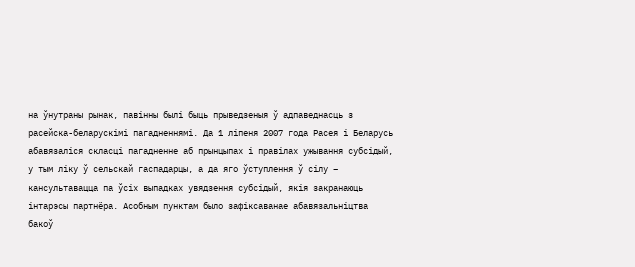на ўнутраны рынак, павінны былі быць прыведзеныя ў адпаведнасць з расейска-беларускімі пагадненнямі. Да 1 ліпеня 2007 года Расея і Беларусь абавязаліся скласці пагадненне аб прынцыпах і правілах ужывання субсідый, у тым ліку ў сельскай гаспадарцы, а да яго ўступлення ў сілу – кансультавацца па ўсіх выпадках увядзення субсідый, якія закранаюць інтарэсы партнёра. Асобным пунктам было зафіксаванае абавязальніцтва бакоў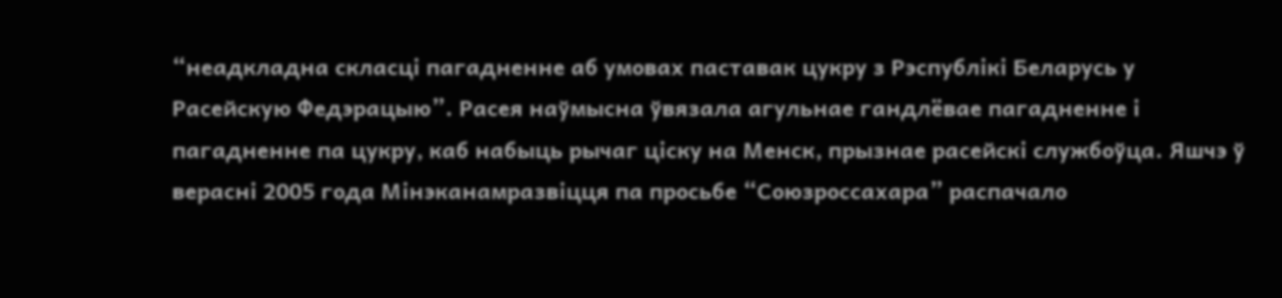“неадкладна скласці пагадненне аб умовах паставак цукру з Рэспублікі Беларусь у Расейскую Федэрацыю”. Расея наўмысна ўвязала агульнае гандлёвае пагадненне і пагадненне па цукру, каб набыць рычаг ціску на Менск, прызнае расейскі службоўца. Яшчэ ў верасні 2005 года Мінэканамразвіцця па просьбе “Союзроссахара” распачало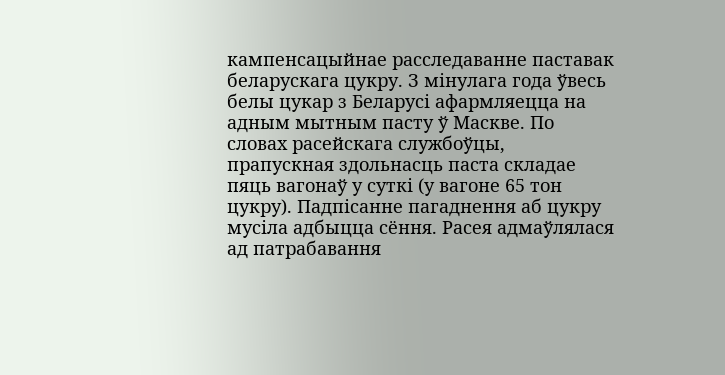кампенсацыйнае расследаванне паставак беларускага цукру. З мінулага года ўвесь белы цукар з Беларусі афармляецца на адным мытным пасту ў Маскве. По словах расейскага службоўцы, прапускная здольнасць паста складае пяць вагонаў у суткі (у вагоне 65 тон цукру). Падпісанне пагаднення аб цукру мусіла адбыцца сёння. Расея адмаўлялася ад патрабавання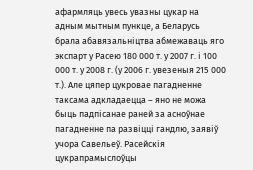афармляць увесь увазны цукар на адным мытным пункце, а Беларусь брала абавязальніцтва абмежаваць яго экспарт у Расею 180 000 т. у 2007 г. і 100 000 т. у 2008 г. (у 2006 г. увезеныя 215 000 т.). Але цяпер цукровае пагадненне таксама адкладаецца – яно не можа быць падпісанае раней за асноўнае пагадненне па развіцці гандлю, заявіў учора Савельеў. Расейскія цукрапрамыслоўцы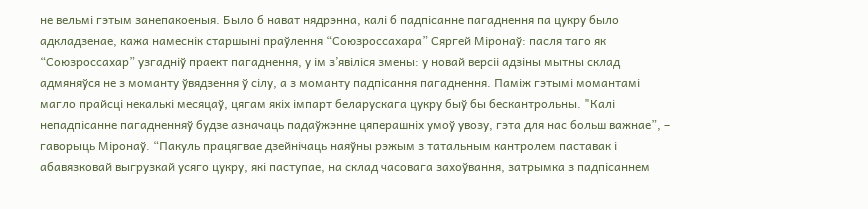не вельмі гэтым занепакоеныя. Было б нават нядрэнна, калі б падпісанне пагаднення па цукру было адкладзенае, кажа намеснік старшыні праўлення “Союзроссахара” Сяргей Міронаў: пасля таго як “Союзроссахар” узгадніў праект пагаднення, у ім з’явіліся змены: у новай версіі адзіны мытны склад адмяняўся не з моманту ўвядзення ў сілу, а з моманту падпісання пагаднення. Паміж гэтымі момантамі магло прайсці некалькі месяцаў, цягам якіх імпарт беларускага цукру быў бы бескантрольны. "Калі непадпісанне пагадненняў будзе азначаць падаўжэнне цяперашніх умоў увозу, гэта для нас больш важнае”, – гаворыць Міронаў. “Пакуль працягвае дзейнічаць наяўны рэжым з татальным кантролем паставак і абавязковай выгрузкай усяго цукру, які паступае, на склад часовага захоўвання, затрымка з падпісаннем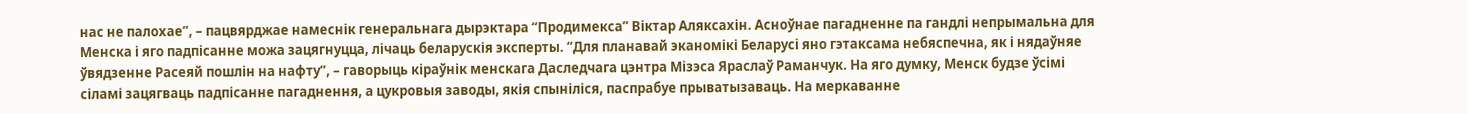нас не палохае”, – пацвярджае намеснік генеральнага дырэктара “Продимекса” Віктар Аляксахін. Асноўнае пагадненне па гандлі непрымальна для Менска і яго падпісанне можа зацягнуцца, лічаць беларускія эксперты. “Для планавай эканомікі Беларусі яно гэтаксама небяспечна, як і нядаўняе ўвядзенне Расеяй пошлін на нафту”, – гаворыць кіраўнік менскага Даследчага цэнтра Мізэса Яраслаў Раманчук. На яго думку, Менск будзе ўсімі сіламі зацягваць падпісанне пагаднення, а цукровыя заводы, якія спыніліся, паспрабуе прыватызаваць. На меркаванне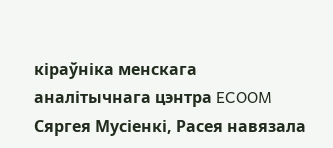кіраўніка менскага аналітычнага цэнтра ECOOM Сяргея Мусіенкі, Расея навязала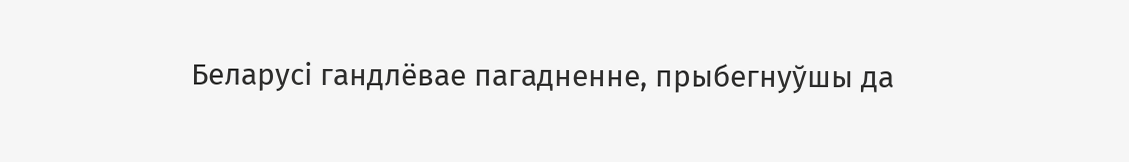Беларусі гандлёвае пагадненне, прыбегнуўшы да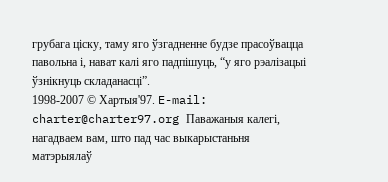грубага ціску, таму яго ўзгадненне будзе прасоўвацца павольна і, нават калі яго падпішуць, “у яго рэалізацыі ўзнікнуць складанасці”.
1998-2007 © Хартыя'97. E-mail: charter@charter97.org Паважаныя кaлегi, нагадваем вам, што пад час выкарыстаньня матэрыялаў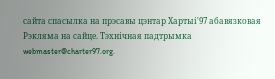сайта спасылка на прэсавы цэнтар Хартыi'97 абавязковая Рэкляма на сайце. Тэхнічная падтрымка webmaster@charter97.org.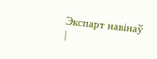Экспарт навiнаў
|